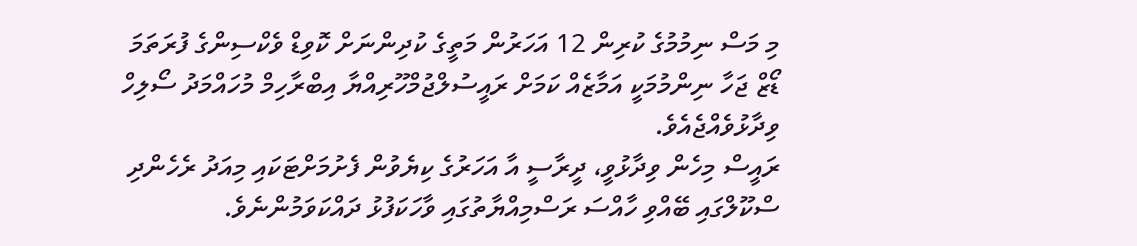މި މަސް ނިމުމުގެ ކުރިން 12 އަހަރުން މަތީގެ ކުދިންނަށް ކޮވިޑް ވެކްސިންގެ ފުރަތަމަ ޑޯޒް ޖަހާ ނިންމުމަކީ އަމާޒެއް ކަމަށް ރައީސުލްޖުމްހޫރިއްޔާ އިބްރާހިމް މުހައްމަދު ސޯލިހް ވިދާޅުވެއްޖެއެވެ.
ރައީސް މިހެން ވިދާޅުވީ، ދީރާސީ އާ އަހަރުގެ ކިޔެވުން ފެށުމަށްޓަކައި މިއަދު ރެހެންދި ސްކޫލްގައި ބޭއްވި ހާއްސަ ރަސްމިއްޔާތުގައި ވާހަކަފުޅު ދައްކަވަމުންނެވެ.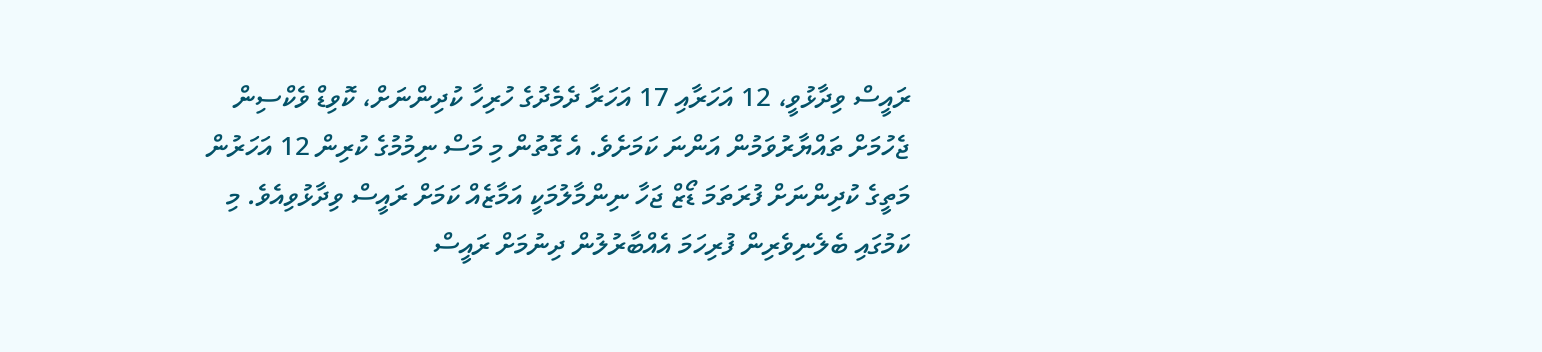ރައީސް ވިދާޅުވީ، 12 އަހަރާއި 17 އަހަރާ ދެމެދުގެ ހުރިހާ ކުދިންނަށް، ކޮވިޑް ވެކްސިން ޖެހުމަށް ތައްޔާރުވަމުން އަންނަ ކަމަށެވެ. އެ ގޮތުން މި މަސް ނިމުމުގެ ކުރިން 12 އަހަރުން މަތީގެ ކުދިންނަށް ފުރަތަމަ ޑޯޒް ޖަހާ ނިންމާލުމަކީ އަމާޒެއް ކަމަށް ރައީސް ވިދާޅުވިއެވެ. މި ކަމުގައި ބެލެނިވެރިން ފުރިހަމަ އެއްބާރުލުން ދިނުމަށް ރައީސް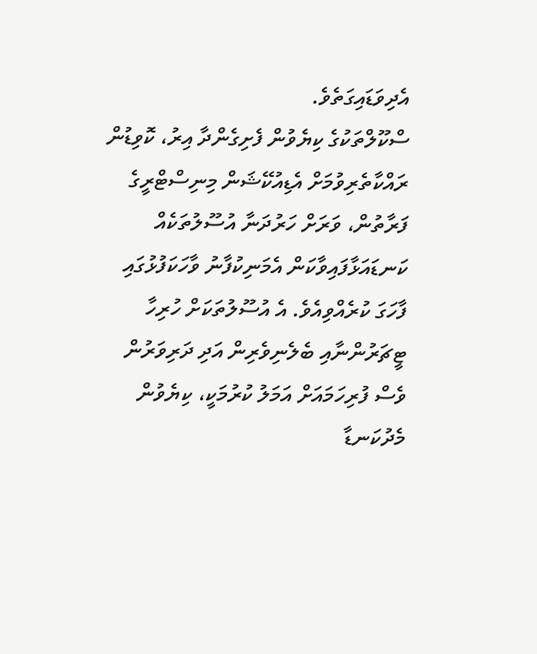އެދިވަޑައިގަތެވެ.
ސްކޫލްތަކުގެ ކިޔެވުން ފެށިގެންދާ އިރު، ކޮވިޑުން ރައްކާތެރިވުމަށް އެޑިއުކޭޝަން މިނިސްޓްރީގެ ފަރާތުން، ވަރަށް ހަރުދަނާ އުސޫލުތަކެއް ކަނޑައަޅާފައިވާކަން އެމަނިކުފާނު ވާހަކަފުޅުގައި ފާހަގަ ކުރެއްވިއެވެ. އެ އުސޫލުތަކަށް ހުރިހާ ޓީޗަރުންނާއި ބެލެނިވެރިން އަދި ދަރިވަރުން ވެސް ފުރިހަމައަށް އަމަލު ކުރުމަކީ، ކިޔެވުން މެދުކަނޑާ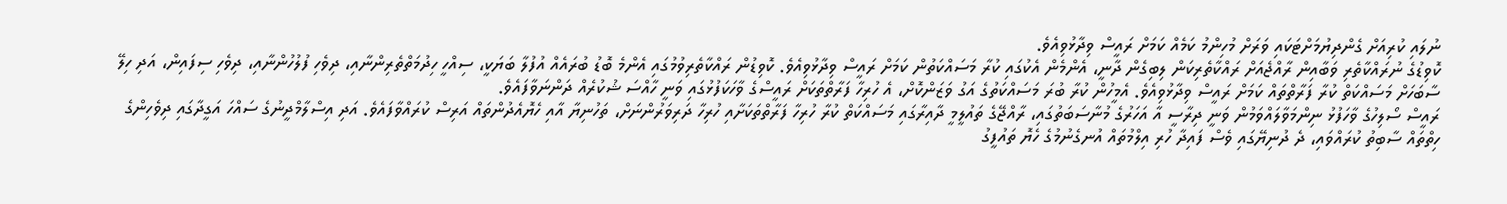ނުލައި ކުރިއަށް ގެންދިޔުމަށްޓަކައި ވަރަށް މުހިންމު ކަމެއް ކަމަށް ރައީސް ވިދާޅުވިއެވެ.
ކޮވިޑުގެ ނުރައްކާތެރި ވަބާއިން ރާއްޖެއަށް ރައްކާތެރިކަން ލިބިގެން ދާނީ، އެންމެން އެކުގައި ކުރާ މަސައްކަތުން ކަމަށް ރައީސް ވިދާޅުވިއެވެ. ކޮވިޑުން ރައްކާތެރިވުމުގައި އެންމެ ބޮޑު ބުރައެއް އުފުލާ ބަޔަކީ، ސިއްހީ ހިދުމަތްތެރިންނާއި، ދިވެހި ފުލުހުންނާއި، ދިވެހި ސިފައިން، އަދި ހިލޭ ސާބަހަށް މަސައްކަތް ކުރާ ފަރާތްތައް ކަމަށް ރައީސް ވިދާޅުވިއެވެ. އެމީހުން ކުރާ ބުރަ މަސައްކަތުގެ އަގު ވަޒަންކޮށް، އެ ހުރިހާ ފަރާތްތަކަށް ރައީސްގެ ވާހަކަފުޅުގައި ވަނީ ހާއްސަ ޝުކުރެއް ދަންނަވާފައެވެ.
ރައީސް ސޯލިހުގެ ވާހަފުޅު ނިންމަވާލައްވަމުން ވަނީ ދިރާސީ އާ އަހަރުގެ މުނާސަބަތުގައި، ރާއްޖޭގެ ތައުލީމީ ދާއިރާގައި މަސައްކަތް ކުރާ ހުރިހާ ފަރާތްތަކަށާއި ހުރިހާ ދަރިވަރުންނަށް، ތަހުނިޔާ އާއި ހެޔޮއެދުންތައް އަރިސް ކުރައްވާފައެވެ. އަދި އިސްލާމްދީނުގެ ސައްހަ އަގީދާގައި ދިވެހިންގެ ހިތްތައް ސާބިތު ކުރައްވައި، ދެ ދުނިޔޭގައި ވެސް ފައިދާ ހުރި އިލްމުތައް އުނގެނުމުގެ ހެޔޮ ތައުފީގު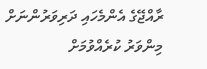ރާއްޖޭގެ އެންމެހައި ދަރިވަރުންނަށް މިންވަރު ކުރެއްވުމަށް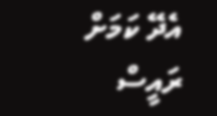އެދޭ ކަމަށް ރައީސް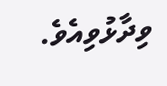ވިދާޅުވިއެވެ.